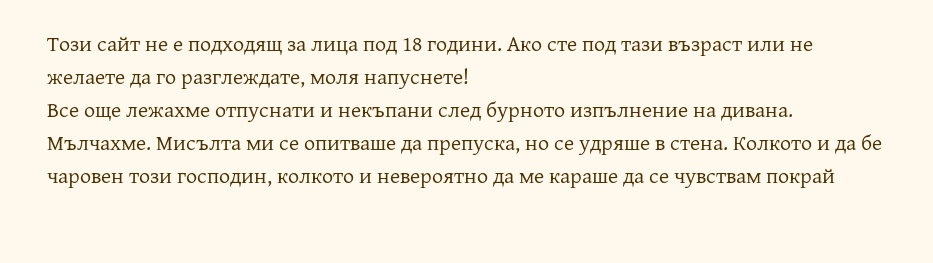Този сайт не е подходящ за лица под 18 години. Ако сте под тази възраст или не желаете да го разглеждате, моля напуснете!
Все още лежахме отпуснати и некъпани след бурното изпълнение на дивана. Мълчахме. Мисълта ми се опитваше да препуска, но се удряше в стена. Колкото и да бе чаровен този господин, колкото и невероятно да ме караше да се чувствам покрай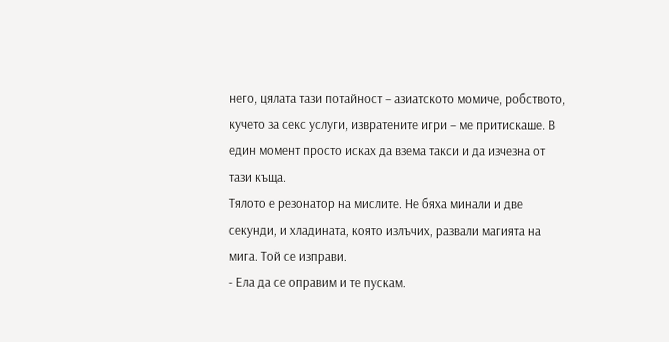него, цялата тази потайност – азиатското момиче, робството, кучето за секс услуги, извратените игри – ме притискаше. В един момент просто исках да взема такси и да изчезна от тази къща.
Тялото е резонатор на мислите. Не бяха минали и две секунди, и хладината, която излъчих, развали магията на мига. Той се изправи.
- Ела да се оправим и те пускам.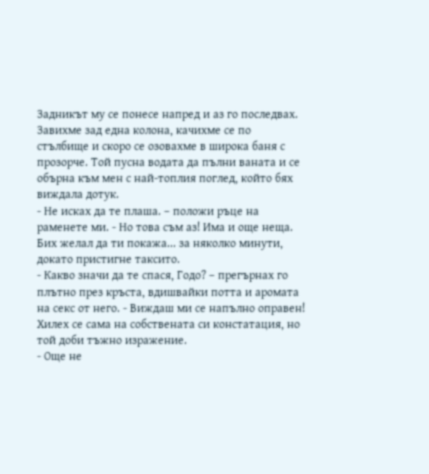Задникът му се понесе напред и аз го последвах. Завихме зад една колона, качихме се по стълбище и скоро се озовахме в широка баня с прозорче. Той пусна водата да пълни ваната и се обърна към мен с най-топлия поглед, който бях виждала дотук.
- Не исках да те плаша. – положи ръце на раменете ми. - Но това съм аз! Има и още неща. Бих желал да ти покажа... за няколко минути, докато пристигне таксито.
- Какво значи да те спася, Годо? – прегърнах го плътно през кръста, вдишвайки потта и аромата на секс от него. - Виждаш ми се напълно оправен!
Хилех се сама на собствената си констатация, но той доби тъжно изражение.
- Още не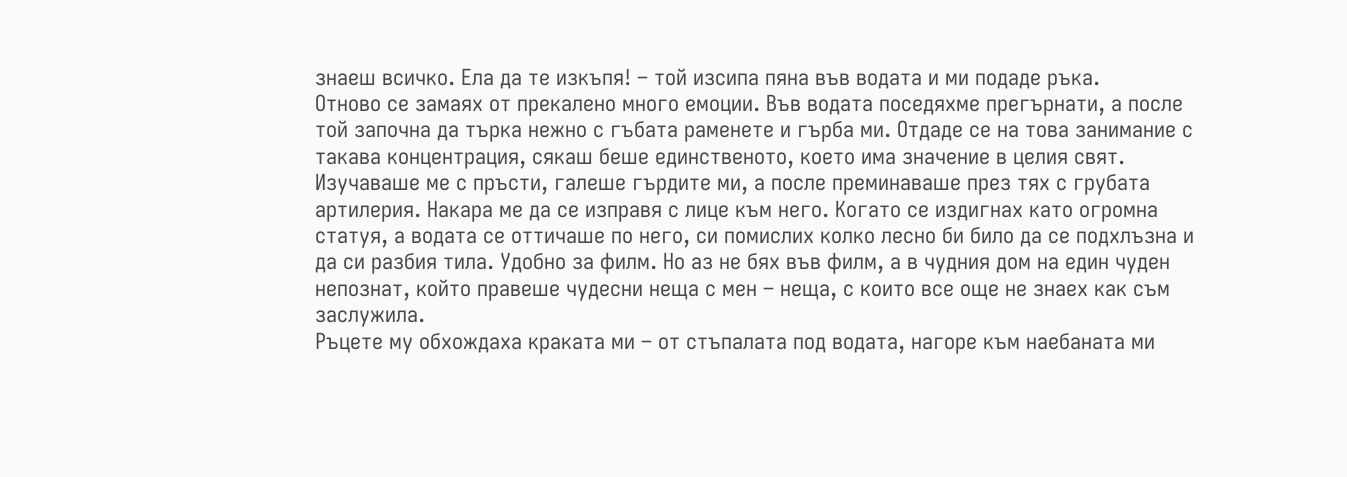знаеш всичко. Ела да те изкъпя! – той изсипа пяна във водата и ми подаде ръка.
Отново се замаях от прекалено много емоции. Във водата поседяхме прегърнати, а после той започна да търка нежно с гъбата раменете и гърба ми. Отдаде се на това занимание с такава концентрация, сякаш беше единственото, което има значение в целия свят.
Изучаваше ме с пръсти, галеше гърдите ми, а после преминаваше през тях с грубата артилерия. Накара ме да се изправя с лице към него. Когато се издигнах като огромна статуя, а водата се оттичаше по него, си помислих колко лесно би било да се подхлъзна и да си разбия тила. Удобно за филм. Но аз не бях във филм, а в чудния дом на един чуден непознат, който правеше чудесни неща с мен – неща, с които все още не знаех как съм заслужила.
Ръцете му обхождаха краката ми – от стъпалата под водата, нагоре към наебаната ми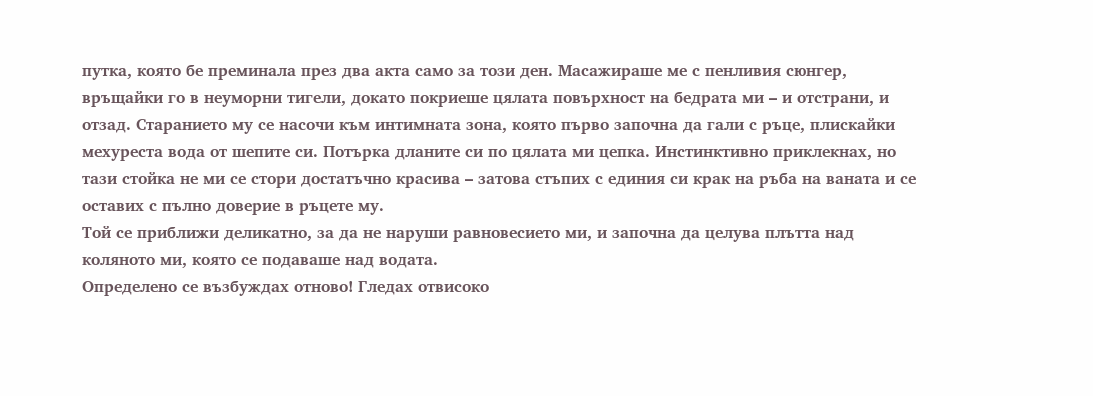путка, която бе преминала през два акта само за този ден. Масажираше ме с пенливия сюнгер, връщайки го в неуморни тигели, докато покриеше цялата повърхност на бедрата ми – и отстрани, и отзад. Старанието му се насочи към интимната зона, която първо започна да гали с ръце, плискайки мехуреста вода от шепите си. Потърка дланите си по цялата ми цепка. Инстинктивно приклекнах, но тази стойка не ми се стори достатъчно красива – затова стъпих с единия си крак на ръба на ваната и се оставих с пълно доверие в ръцете му.
Той се приближи деликатно, за да не наруши равновесието ми, и започна да целува плътта над коляното ми, която се подаваше над водата.
Определено се възбуждах отново! Гледах отвисоко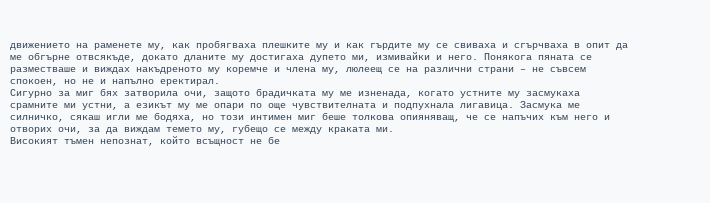движението на раменете му, как пробягваха плешките му и как гърдите му се свиваха и сгърчваха в опит да ме обгърне отвсякъде, докато дланите му достигаха дупето ми, измивайки и него. Понякога пяната се разместваше и виждах накъдреното му коремче и члена му, люлеещ се на различни страни – не съвсем спокоен, но не и напълно еректирал.
Сигурно за миг бях затворила очи, защото брадичката му ме изненада, когато устните му засмукаха срамните ми устни, а езикът му ме опари по още чувствителната и подпухнала лигавица. Засмука ме силничко, сякаш игли ме бодяха, но този интимен миг беше толкова опияняващ, че се напъчих към него и отворих очи, за да виждам темето му, губещо се между краката ми.
Високият тъмен непознат, който всъщност не бе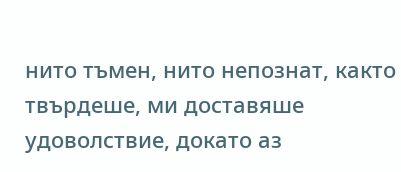нито тъмен, нито непознат, както твърдеше, ми доставяше удоволствие, докато аз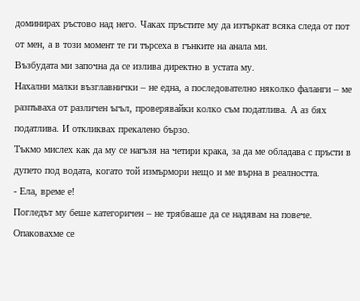доминирах ръстово над него. Чаках пръстите му да изтъркат всяка следа от пот от мен, а в този момент те ги търсеха в гънките на анала ми.
Възбудата ми започна да се излива директно в устата му.
Нахални малки възглавнички – не една, а последователно няколко фаланги – ме разпъваха от различен ъгъл, проверявайки колко съм податлива. А аз бях податлива. И откликвах прекалено бързо.
Тъкмо мислех как да му се нагъзя на четири крака, за да ме обладава с пръсти в дупето под водата, когато той измърмори нещо и ме върна в реалността.
- Ела, време е!
Погледът му беше категоричен – не трябваше да се надявам на повече. Опаковахме се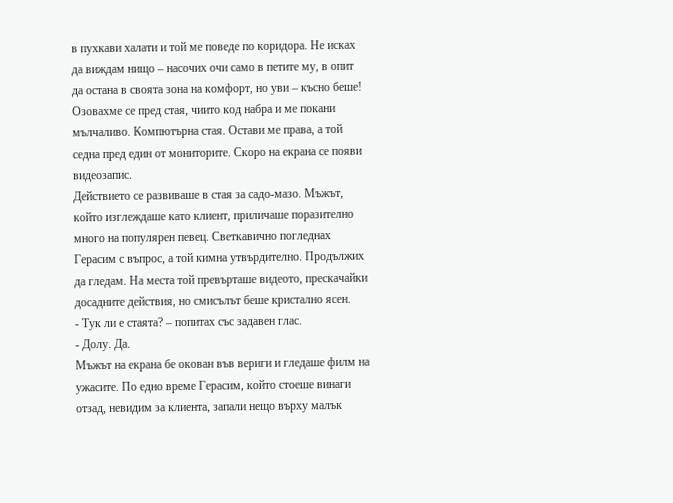в пухкави халати и той ме поведе по коридора. Не исках да виждам нищо – насочих очи само в петите му, в опит да остана в своята зона на комфорт, но уви – късно беше!
Озовахме се пред стая, чиито код набра и ме покани мълчаливо. Компютърна стая. Остави ме права, а той седна пред един от мониторите. Скоро на екрана се появи видеозапис.
Действието се развиваше в стая за садо-мазо. Мъжът, който изглеждаше като клиент, приличаше поразително много на популярен певец. Светкавично погледнах Герасим с въпрос, а той кимна утвърдително. Продължих да гледам. На места той превърташе видеото, прескачайки досадните действия, но смисълът беше кристално ясен.
- Тук ли е стаята? – попитах със задавен глас.
- Долу. Да.
Мъжът на екрана бе окован във вериги и гледаше филм на ужасите. По едно време Герасим, който стоеше винаги отзад, невидим за клиента, запали нещо върху малък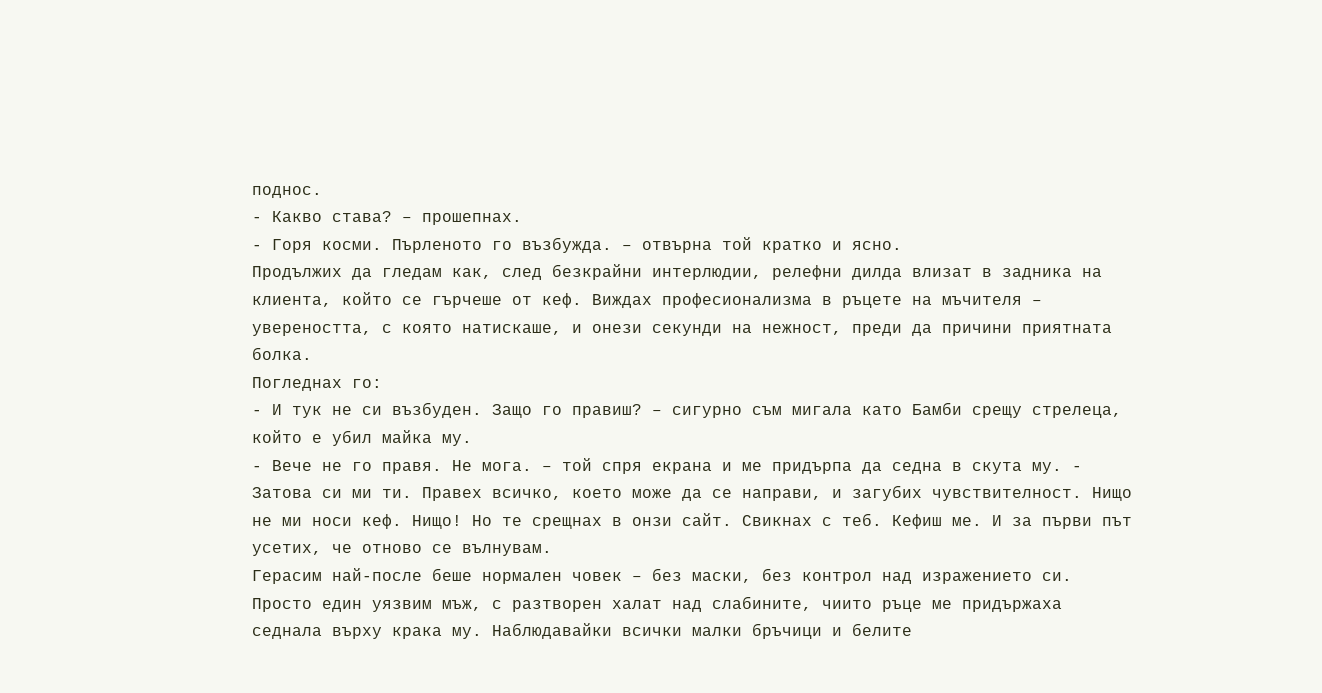поднос.
- Какво става? – прошепнах.
- Горя косми. Пърленото го възбужда. – отвърна той кратко и ясно.
Продължих да гледам как, след безкрайни интерлюдии, релефни дилда влизат в задника на клиента, който се гърчеше от кеф. Виждах професионализма в ръцете на мъчителя – увереността, с която натискаше, и онези секунди на нежност, преди да причини приятната болка.
Погледнах го:
- И тук не си възбуден. Защо го правиш? – сигурно съм мигала като Бамби срещу стрелеца, който е убил майка му.
- Вече не го правя. Не мога. – той спря екрана и ме придърпа да седна в скута му. - Затова си ми ти. Правех всичко, което може да се направи, и загубих чувствителност. Нищо не ми носи кеф. Нищо! Но те срещнах в онзи сайт. Свикнах с теб. Кефиш ме. И за първи път усетих, че отново се вълнувам.
Герасим най-после беше нормален човек – без маски, без контрол над изражението си. Просто един уязвим мъж, с разтворен халат над слабините, чиито ръце ме придържаха седнала върху крака му. Наблюдавайки всички малки бръчици и белите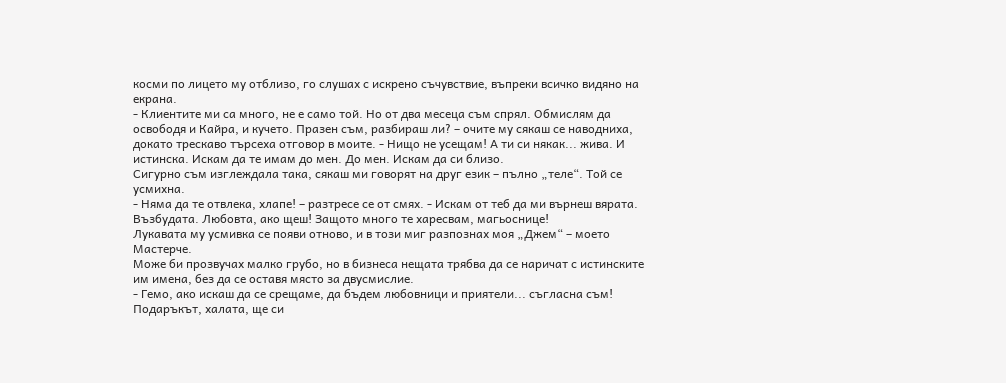косми по лицето му отблизо, го слушах с искрено съчувствие, въпреки всичко видяно на екрана.
- Клиентите ми са много, не е само той. Но от два месеца съм спрял. Обмислям да освободя и Кайра, и кучето. Празен съм, разбираш ли? – очите му сякаш се наводниха, докато трескаво търсеха отговор в моите. - Нищо не усещам! А ти си някак... жива. И истинска. Искам да те имам до мен. До мен. Искам да си близо.
Сигурно съм изглеждала така, сякаш ми говорят на друг език – пълно „теле“. Той се усмихна.
- Няма да те отвлека, хлапе! – разтресе се от смях. - Искам от теб да ми върнеш вярата. Възбудата. Любовта, ако щеш! Защото много те харесвам, магьоснице!
Лукавата му усмивка се появи отново, и в този миг разпознах моя „Джем“ – моето Мастерче.
Може би прозвучах малко грубо, но в бизнеса нещата трябва да се наричат с истинските им имена, без да се оставя място за двусмислие.
- Гемо, ако искаш да се срещаме, да бъдем любовници и приятели... съгласна съм! Подаръкът, халата, ще си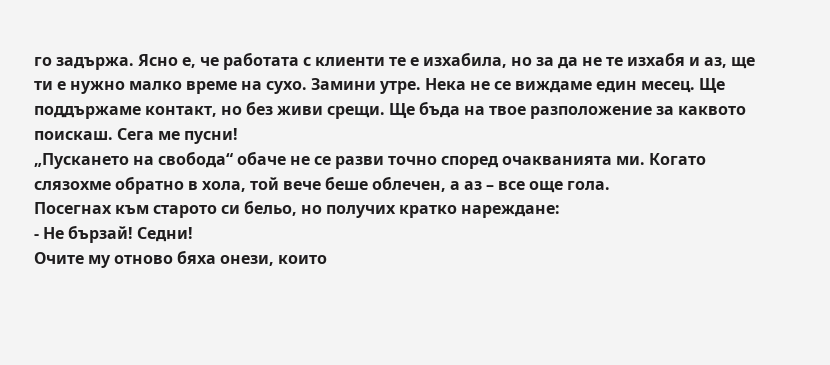го задържа. Ясно е, че работата с клиенти те е изхабила, но за да не те изхабя и аз, ще ти е нужно малко време на сухо. Замини утре. Нека не се виждаме един месец. Ще поддържаме контакт, но без живи срещи. Ще бъда на твое разположение за каквото поискаш. Сега ме пусни!
„Пускането на свобода“ обаче не се разви точно според очакванията ми. Когато слязохме обратно в хола, той вече беше облечен, а аз – все още гола.
Посегнах към старото си бельо, но получих кратко нареждане:
- Не бързай! Седни!
Очите му отново бяха онези, които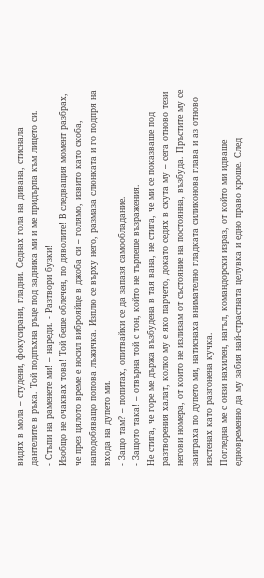видях в мола – студени, фокусирани, гладни. Седнах гола на дивана, стиснала дантелите в ръка. Той подпъхна ръце под задника ми и ме придърпа към лицето си.
- Стъпи на раменете ми! – нареди. - Разтвори бузки!
Изобщо не очаквах това! Той беше облечен, по дяволите! В следващия момент разбрах, че през цялото време е носил виброяйце в джоба си – голямо, извито като скоба, наподобяващо попова лъжичка. Изплю се върху него, размаза слюнката и го подпря на входа на дупето ми.
- Защо там? – попитах, опитвайки се да запазя самообладание.
- Защото така! – отвърна той с тон, който не търпеше възражения.
Не стига, че горе ме държа възбудена в тая вана, не стига, че ми се показваше под разтворения халат, колко му е яко парчето, докато седях в скута му – сега отново тези негови номера, от които не излизам от състояние на постоянна, възбуда. Пръстите му се заиграха по дупето ми, натиснаха внимателно гладката силиконова глава и аз отново изстенах като разгонена кучка.
Погледна ме с онзи нахилен, нагъл, командорски израз, от който ми идваше едновременно да му забия най-страстната целувка и едно право кроше. След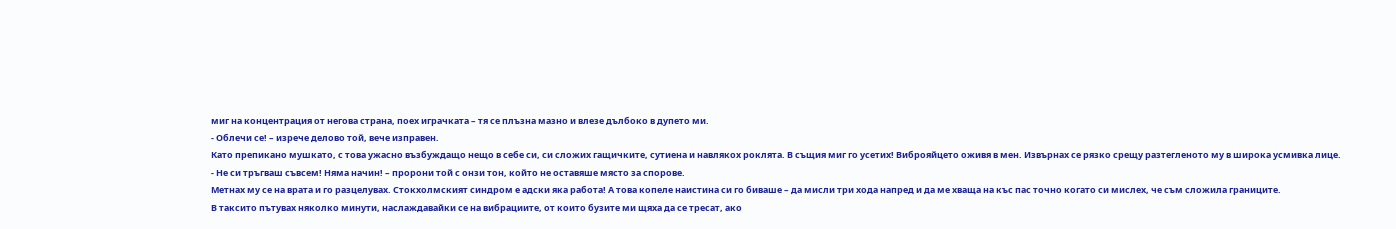миг на концентрация от негова страна, поех играчката – тя се плъзна мазно и влезе дълбоко в дупето ми.
- Облечи се! – изрече делово той, вече изправен.
Като препикано мушкато, с това ужасно възбуждащо нещо в себе си, си сложих гащичките, сутиена и навлякох роклята. В същия миг го усетих! Виброяйцето оживя в мен. Извърнах се рязко срещу разтегленото му в широка усмивка лице.
- Не си тръгваш съвсем! Няма начин! – пророни той с онзи тон, който не оставяше място за спорове.
Метнах му се на врата и го разцелувах. Стокхолмският синдром е адски яка работа! А това копеле наистина си го биваше – да мисли три хода напред и да ме хваща на къс пас точно когато си мислех, че съм сложила границите.
В таксито пътувах няколко минути, наслаждавайки се на вибрациите, от които бузите ми щяха да се тресат, ако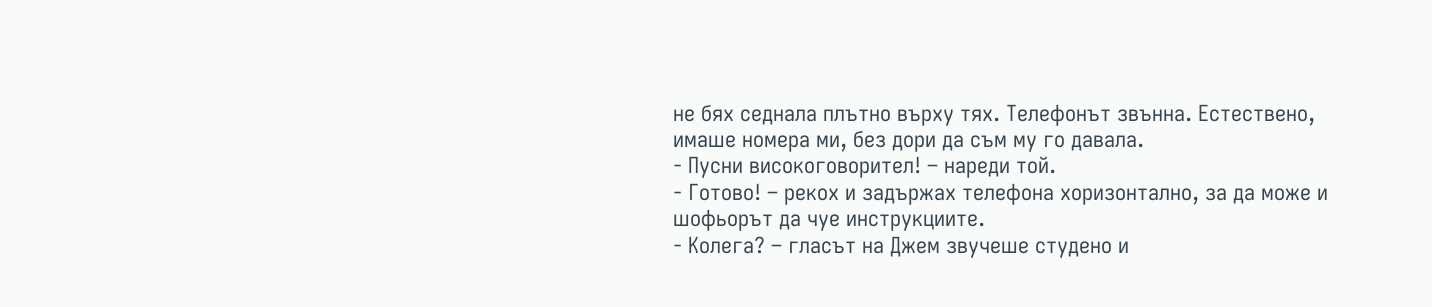не бях седнала плътно върху тях. Телефонът звънна. Естествено, имаше номера ми, без дори да съм му го давала.
- Пусни високоговорител! – нареди той.
- Готово! – рекох и задържах телефона хоризонтално, за да може и шофьорът да чуе инструкциите.
- Колега? – гласът на Джем звучеше студено и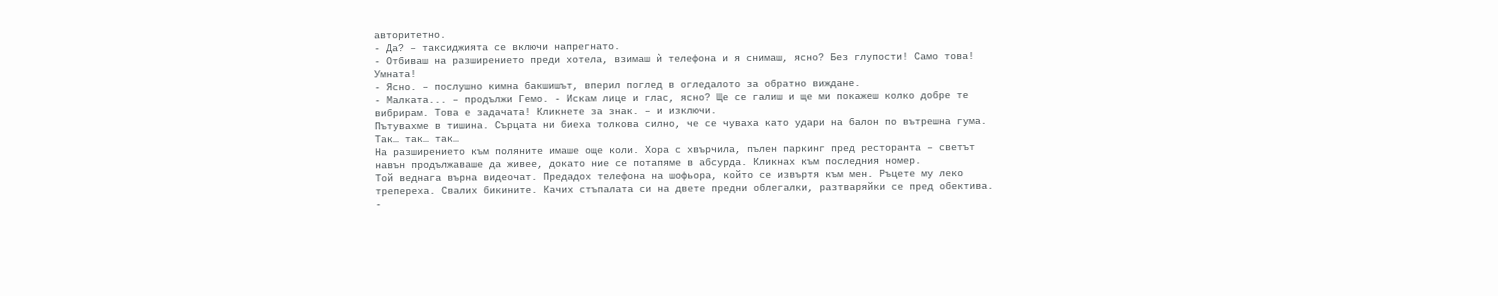авторитетно.
- Да? – таксиджията се включи напрегнато.
- Отбиваш на разширението преди хотела, взимаш ѝ телефона и я снимаш, ясно? Без глупости! Само това! Умната!
- Ясно. – послушно кимна бакшишът, вперил поглед в огледалото за обратно виждане.
- Малката... – продължи Гемо. - Искам лице и глас, ясно? Ще се галиш и ще ми покажеш колко добре те вибрирам. Това е задачата! Кликнете за знак. – и изключи.
Пътувахме в тишина. Сърцата ни биеха толкова силно, че се чуваха като удари на балон по вътрешна гума. Так… так… так…
На разширението към поляните имаше още коли. Хора с хвърчила, пълен паркинг пред ресторанта – светът навън продължаваше да живее, докато ние се потапяме в абсурда. Кликнах към последния номер.
Той веднага върна видеочат. Предадох телефона на шофьора, който се извъртя към мен. Ръцете му леко трепереха. Свалих бикините. Качих стъпалата си на двете предни облегалки, разтваряйки се пред обектива.
-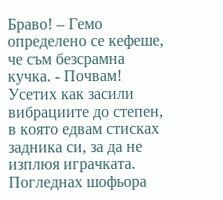Браво! – Гемо определено се кефеше, че съм безсрамна кучка. - Почвам!
Усетих как засили вибрациите до степен, в която едвам стисках задника си, за да не изплюя играчката. Погледнах шофьора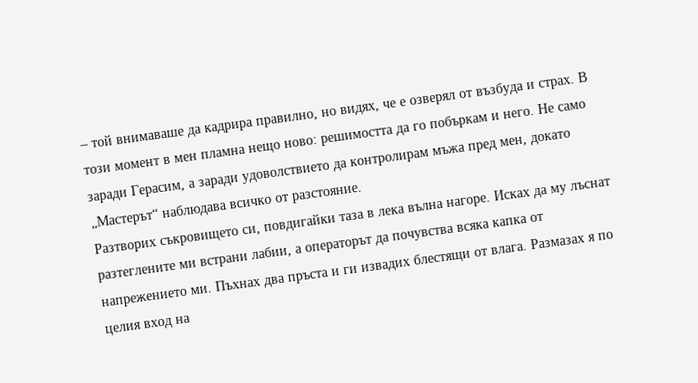– той внимаваше да кадрира правилно, но видях, че е озверял от възбуда и страх. В този момент в мен пламна нещо ново: решимостта да го побъркам и него. Не само заради Герасим, а заради удоволствието да контролирам мъжа пред мен, докато „Мастерът“ наблюдава всичко от разстояние.
Разтворих съкровището си, повдигайки таза в лека вълна нагоре. Исках да му лъснат разтеглените ми встрани лабии, а операторът да почувства всяка капка от напрежението ми. Пъхнах два пръста и ги извадих блестящи от влага. Размазах я по целия вход на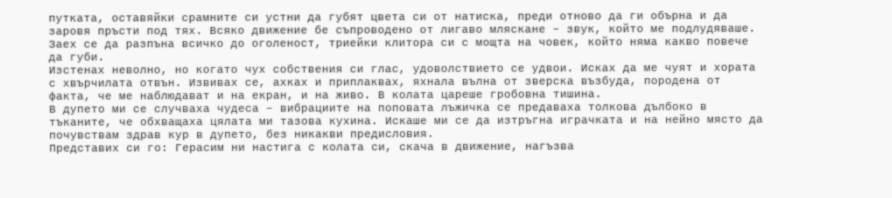путката, оставяйки срамните си устни да губят цвета си от натиска, преди отново да ги обърна и да заровя пръсти под тях. Всяко движение бе съпроводено от лигаво мляскане – звук, който ме подлудяваше. Заех се да разпъна всичко до оголеност, триейки клитора си с мощта на човек, който няма какво повече да губи.
Изстенах неволно, но когато чух собствения си глас, удоволствието се удвои. Исках да ме чуят и хората с хвърчилата отвън. Извивах се, ахках и приплаквах, яхнала вълна от зверска възбуда, породена от факта, че ме наблюдават и на екран, и на живо. В колата цареше гробовна тишина.
В дупето ми се случваха чудеса – вибрациите на поповата лъжичка се предаваха толкова дълбоко в тъканите, че обхващаха цялата ми тазова кухина. Искаше ми се да изтръгна играчката и на нейно място да почувствам здрав кур в дупето, без никакви предисловия.
Представих си го: Герасим ни настига с колата си, скача в движение, нагъзва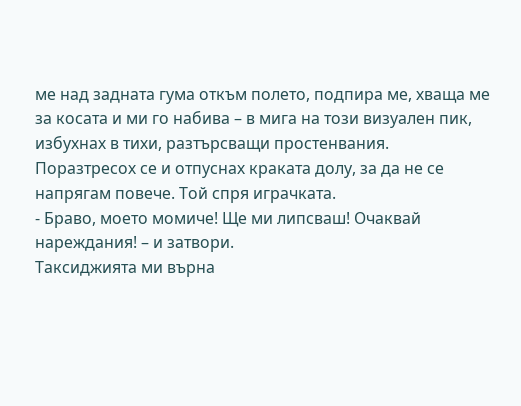ме над задната гума откъм полето, подпира ме, хваща ме за косата и ми го набива – в мига на този визуален пик, избухнах в тихи, разтърсващи простенвания.
Поразтресох се и отпуснах краката долу, за да не се напрягам повече. Той спря играчката.
- Браво, моето момиче! Ще ми липсваш! Очаквай нареждания! – и затвори.
Таксиджията ми върна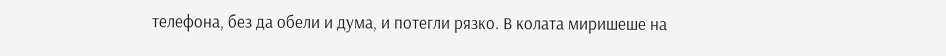телефона, без да обели и дума, и потегли рязко. В колата миришеше на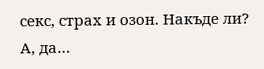секс, страх и озон. Накъде ли?
А, да…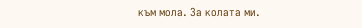към мола. За колата ми.